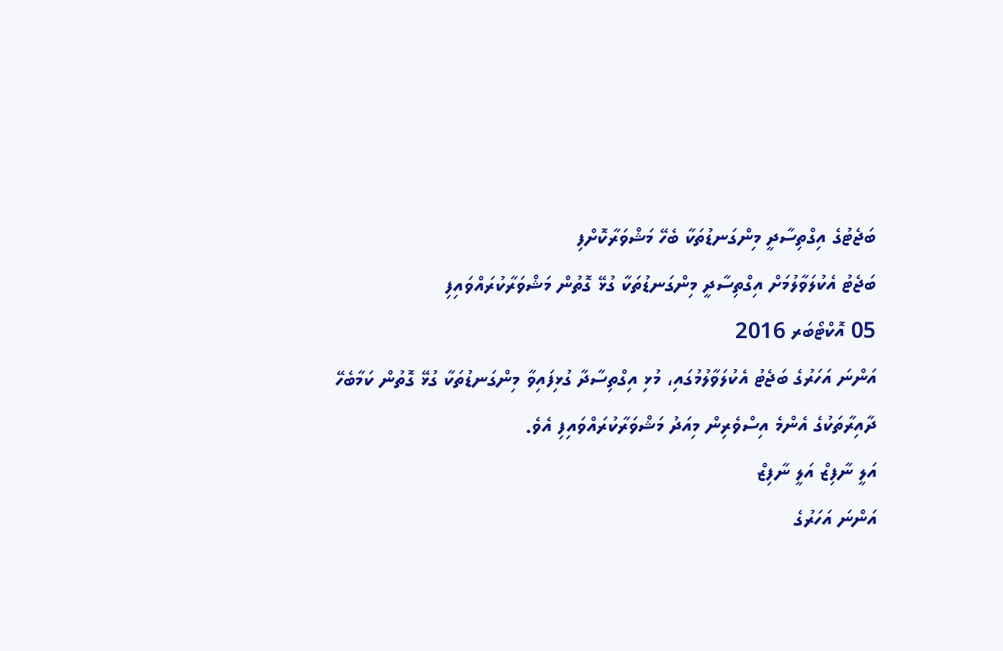ބަޖެޓުގެ އިގްތިސާދީ މިންގަނޑުތަކާ ބެހޭ މަޝްވަރާކޮށްފި
ބަޖެޓު އެކުލަވާލުމަށް އިގްތިސާދީ މިންގަނޑުތަކާ ގުޅޭ ގޮތުން މަޝްވަރާކުރައްވައިފި
05 އޮކްޓޯބަރ 2016
އަންނަ އަހަރުގެ ބަޖެޓު އެކުލަވާލުމުގައި، މުޅި އިގްތިސާދާ ގުޅިފައިވާ މިންގަނޑުތަކާ ގުޅޭ ގޮތުން ކަމާބެހޭ ދާއިރާތަކުގެ އެންމެ އިސްވެރިން މިއަދު މަޝްވަރާކުރައްވައިފި އެވެ.
އަލީ ނާފިޒް އަލީ ނާފިޒް
އަންނަ އަހަރުގެ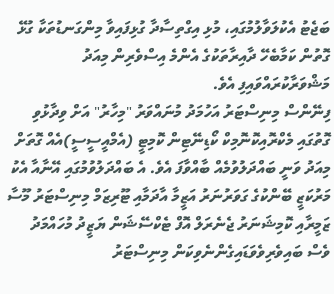ބަޖެޓު އެކުލަވާލުމުގައި، މުޅި އިގްތިސާދާ ގުޅިފައިވާ މިންގަނޑުތަކާ ގުޅޭ ގޮތުން ކަމާބެހޭ ދާއިރާތަކުގެ އެންމެ އިސްވެރިން މިއަދު މަޝްވަރާކުރައްވައިފި އެވެ.
ފިނޭންސް މިނިސްޓަރު އަހުމަދު މުނައްވަރު "މިހާރު" އަށް ވިދާޅުވި ގޮތުގައި މެކްރޮއިކޮނޮމިކް ކޯޑިނޭޓިން ކޮމިޓީ (އެމްއީސީސީ)އެއް ގޮތަށް މިއަދު ވަނީ ބައްދަލުވުމެއް ބާއްވާފަ އެވެ. އެ ބައްދަލުވުމުގައި އޭނާއާ އެކު މަރުކަޒީ ބޭންކުގެ ގަވަރުނަރު އަޒީމާ އާދަމާއި ޓޫރިޒަމް މިނިސްޓަރު މޫސާ ޒަމީރާއި ކޮމިޝަނަރު ޖެނެރަލް އޮފް ޓެކްސޭޝަން ޔަޒީދު މުހައްމަދު ވެސް ބައިވެރިވެވަޑައިގެންނެވިކަން މިނިސްޓަރު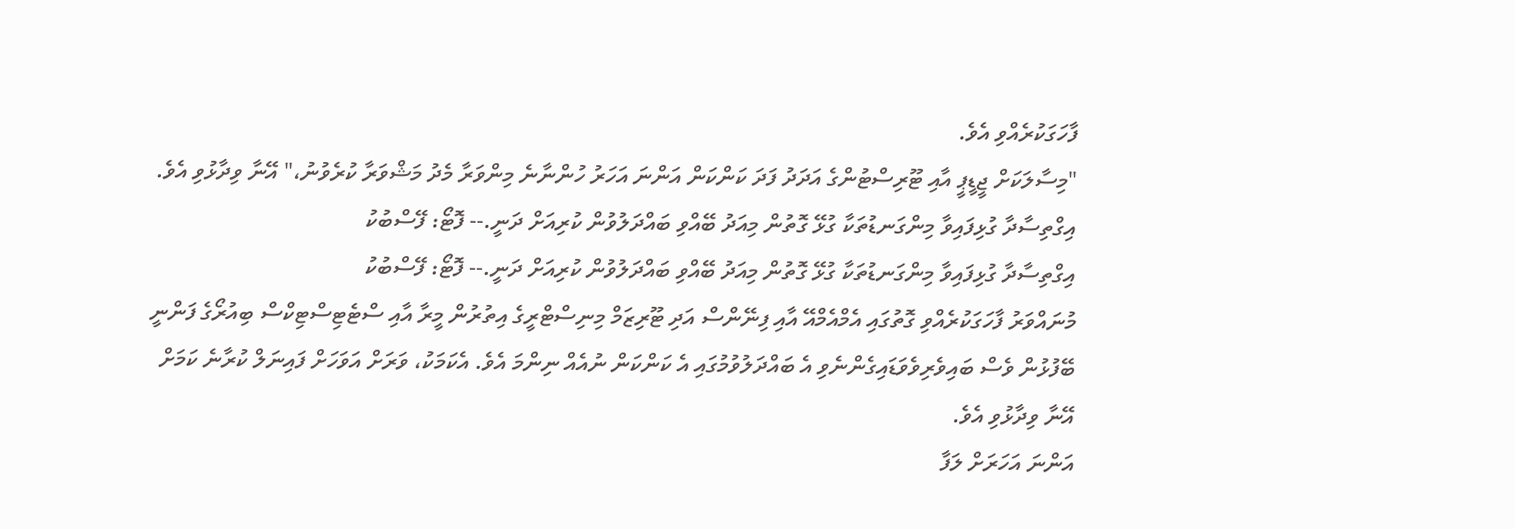ފާހަގަކުރެއްވި އެވެ.
"މިސާލަކަށް ޖީޑީޕީ އާއި ޓޫރިސްޓުންގެ އަދަދު ފަދަ ކަންކަން އަންނަ އަހަރު ހުންނާނެ މިންވަރާ މެދު މަޝްވަރާ ކުރެވުނު،" އޭނާ ވިދާޅުވި އެވެ.
އިގްތިސާދާ ގުޅިފައިވާ މިންގަނޑުތަކާ ގުޅޭ ގޮތުން މިއަދު ބޭއްވި ބައްދަލުވުން ކުރިއަށް ދަނީ.-- ފޮޓޯ: ފޭސްބުކު
އިގްތިސާދާ ގުޅިފައިވާ މިންގަނޑުތަކާ ގުޅޭ ގޮތުން މިއަދު ބޭއްވި ބައްދަލުވުން ކުރިއަށް ދަނީ.-- ފޮޓޯ: ފޭސްބުކު
މުނައްވަރު ފާހަގަކުރެއްވި ގޮތުގައި އެމްއެމްއޭ އާއި ފިނޭންސް އަދި ޓޫރިޒަމް މިނިސްޓްރީގެ އިތުރުން މީރާ އާއި ސްޓެޓިސްޓިކްސް ބިއުރޯގެ ފަންނީ ބޭފުޅުން ވެސް ބައިވެރިވެވަޑައިގެންނެވި އެ ބައްދަލުވުމުގައި އެ ކަންކަން ނުއެއް ނިންމަ އެވެ. އެކަމަކު، ވަރަށް އަވަހަށް ފައިނަލް ކުރާނެ ކަމަށް އޭނާ ވިދާޅުވި އެވެ.
އަންނަ އަހަރަށް ލަފާ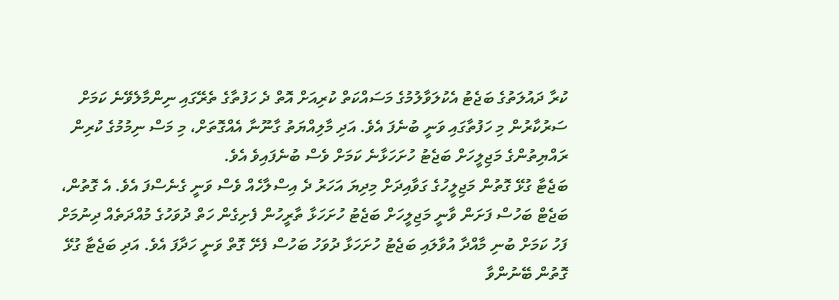ކުރާ ދައުލަތުގެ ބަޖެޓު އެކުލަވާލުމުގެ މަސައްކަތް ކުރިއަށް އޮތް ދެ ހަފުތާގެ ތެރޭގައި ނިންމާލެވޭނެ ކަމަށް ސަރުކާރުން މި ހަފުތާގައި ވަނީ ބުނެފަ އެވެ. އަދި މާލިއްޔަތު ގާނޫނާ އެއްގޮތަށް، މި މަސް ނިމުމުގެ ކުރިން ރައްޔިތުންގެ މަޖިލީހަށް ބަޖެޓު ހުށަހަޅާނެ ކަމަށް ވެސް ބުނެފައިވެ އެވެ.
ބަޖެޓާ ގުޅޭ ގޮތުން މަޖިލީހުގެ ގަވާއިދަށް މިދިޔަ އަހަރު ދެ އިސްލާހެއް ވެސް ވަނީ ގެނެސްފަ އެވެ. އެ ގޮތުން، ބަޖެޓް ބަހުސް ފަށަން ވާނީ މަޖިލީހަށް ބަޖެޓު ހުށަހަޅާ ތާރީހުން ފެށިގެން ހަތް ދުވަހުގެ މުއްދަތެއް ދިނުމަށް ފަހު ކަމަށް ބުނި މާއްދާ އުވާލައި ބަޖެޓު ހުށަހަޅާ ދުވަހު ބަހުސް ފެށޭ ގޮތް ވަނީ ހަދާފަ އެވެ. އަދި ބަޖެޓާ ގުޅޭ ގޮތުން ބޭނުންވާ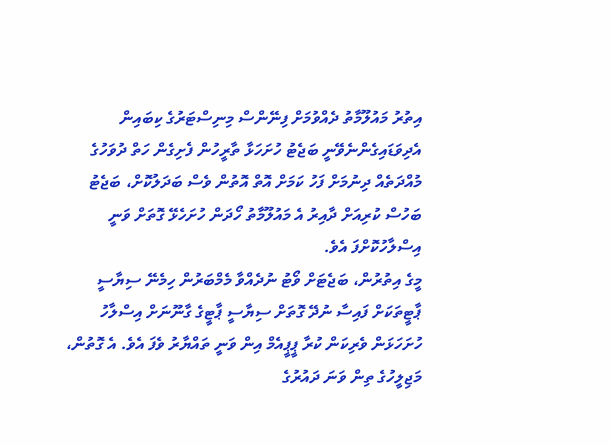އިތުރު މައުލޫމާތު ދެއްވުމަށް ފިނޭންސް މިނިސްޓަރުގެ ކިބައިން އެދިވަޑައިގެންނެވޭނީ ބަޖެޓު ހުށަހަޅާ ތާރީހުން ފެށިގެން ހަތް ދުވަހުގެ މުއްދަތެއް ދިނުމަށް ފަހު ކަމަށް އޮތް އޮތުން ވެސް ބަދަލުކޮށް، ބަޖެޓު ބަހުސް ކުރިއަށް ދާއިރު އެ މައުލޫމާތު ހޯދަން ހުށަހެޅޭ ގޮތަށް ވަނީ އިސްލާހުކޮށްފަ އެވެ.
މީގެ އިތުރުން، ބަޖެޓަށް ވޯޓު ނުދެއްވާ މެމްބަރުން ހިމެނޭ ސިޔާސީ ޕާޓީތަކަށް ފައިސާ ނުދޭ ގޮތަށް ސިޔާސީ ޕާޓީގެ ގާނޫނަށް އިސްލާހު ހުށަހަޅަން ވެރިކަން ކުރާ ޕީޕީއެމް އިން ވަނީ ތައްޔާރު ވެފަ އެވެ. އެ ގޮތުން، މަޖިލީހުގެ ތިން ވަނަ ދައުރުގެ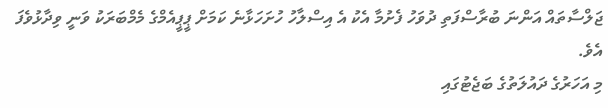ޖަލްސާތައް އަންނަ ބުރާސްފަތި ދުވަހު ފެށުމާ އެކު އެ އިސްލާހު ހުށަހަޅާނެ ކަމަށް ޕީޕީއެމްގެ މެމްބަރަކު ވަނީ ވިދާޅުވެފަ އެވެ.
މި އަހަރުގެ ދައުލަތުގެ ބަޖެޓުގައި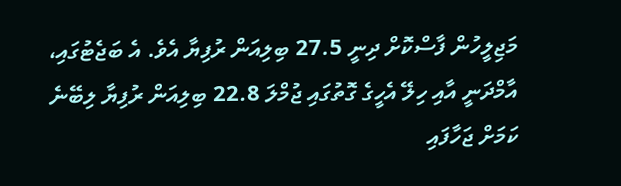މަޖިލީހުން ފާސްކޮށް ދިނީ 27.5 ބިލިއަން ރުފިޔާ އެވެ. އެ ބަޖެޓުގައި، އާމްދަނީ އާއި ހިލޭ އެހީގެ ގޮތުގައި ޖުމްލަ 22.8 ބިލިއަން ރުފިޔާ ލިބޭނެ ކަމަށް ޖަހާފައި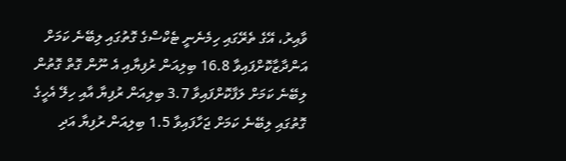ވާއިރު، އޭގެ ތެރޭގައި ހިމެނެނީ ޓެކްސްގެ ގޮތުގައި ލިބޭނެ ކަމަށް އަންދާޒާކޮށްފައިވާ 16.8 ބިލިއަން ރުފިޔާއި އެ ނޫން ގޮތް ގޮތުން ލިބޭނެ ކަމަށް ލަފާކޮށްފައިވާ 3.7 ބިލިއަން ރުފިޔާ އާއި ހިލޭ އެހީގެ ގޮތުގައި ލިބޭނެ ކަމަށް ޖަހާފައިވާ 1.5 ބިލިއަން ރުފިޔާ އަދި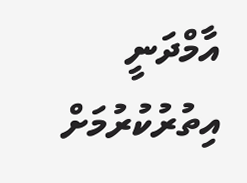އާމްދަނީ އިތުރުކުރުމަށް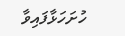ހުށަހަޅާފައިވާ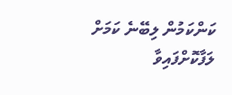ކަންކަމުން ލިބޭނެ ކަމަށް ލަފާކޮށްފައިވާ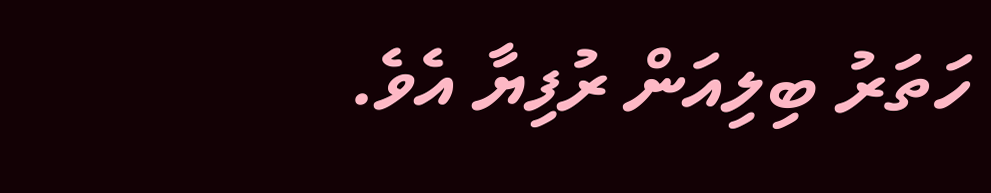ހަތަރު ބިލިއަން ރުފިޔާ އެވެ.